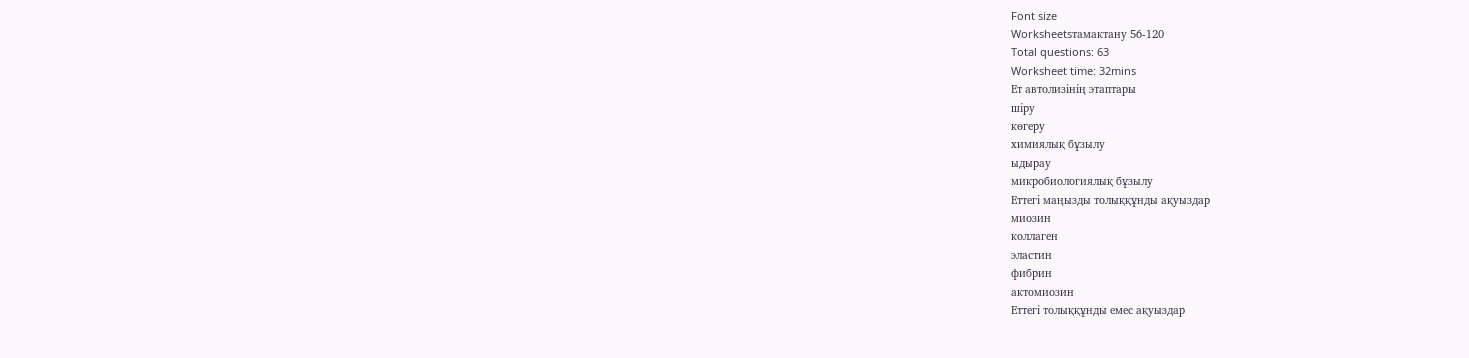Font size
Worksheetsтамактану 56-120
Total questions: 63
Worksheet time: 32mins
Ет автолизінің этаптары
шіру
көгеру
химиялық бұзылу
ыдырау
микробиологиялық бұзылу
Еттегі маңызды толыққұнды ақуыздар
миозин
коллаген
эластин
фибрин
актомиозин
Еттегі толыққұнды емес ақуыздар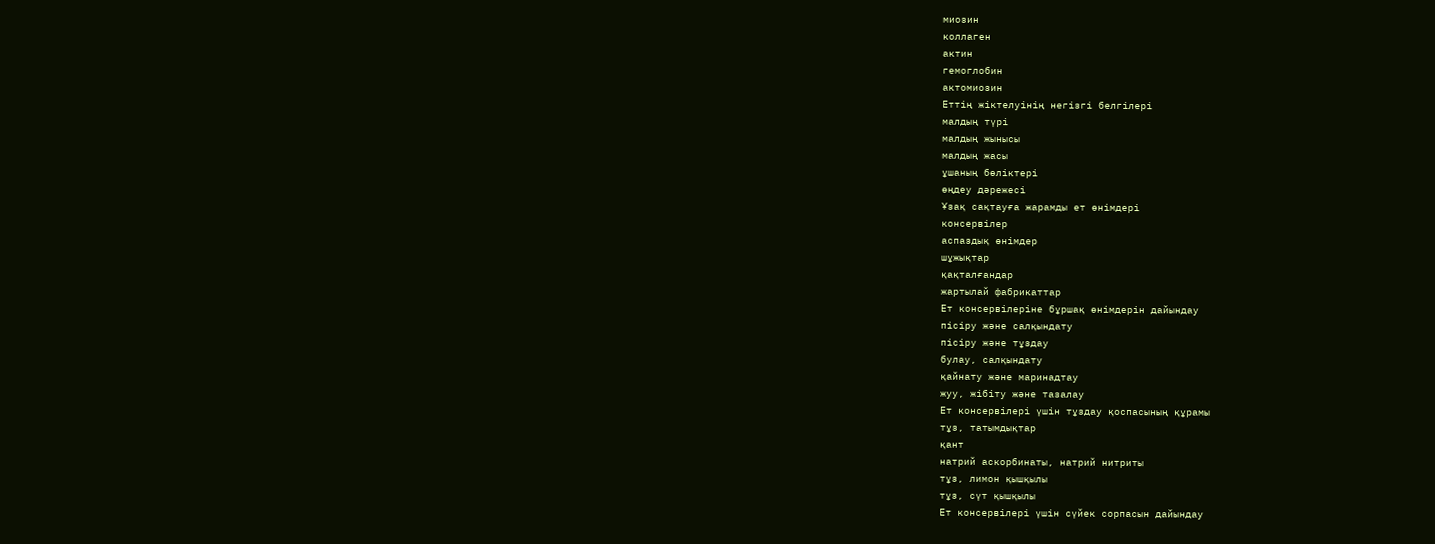миозин
коллаген
актин
гемоглобин
актомиозин
Еттің жіктелуінің негізгі белгілері
малдың түрі
малдың жынысы
малдың жасы
ұшаның бөліктері
өңдеу дәрежесі
Ұзақ сақтауға жарамды ет өнімдері
консервілер
аспаздық өнімдер
шұжықтар
қақталғандар
жартылай фабрикаттар
Ет консервілеріне бұршақ өнімдерін дайындау
пісіру және салқындату
пісіру және тұздау
булау, салқындату
қайнату және маринадтау
жуу, жібіту және тазалау
Ет консервілері үшін тұздау қоспасының құрамы
тұз, татымдықтар
қант
натрий аскорбинаты, натрий нитриты
тұз, лимон қышқылы
тұз, сүт қышқылы
Ет консервілері үшін сүйек сорпасын дайындау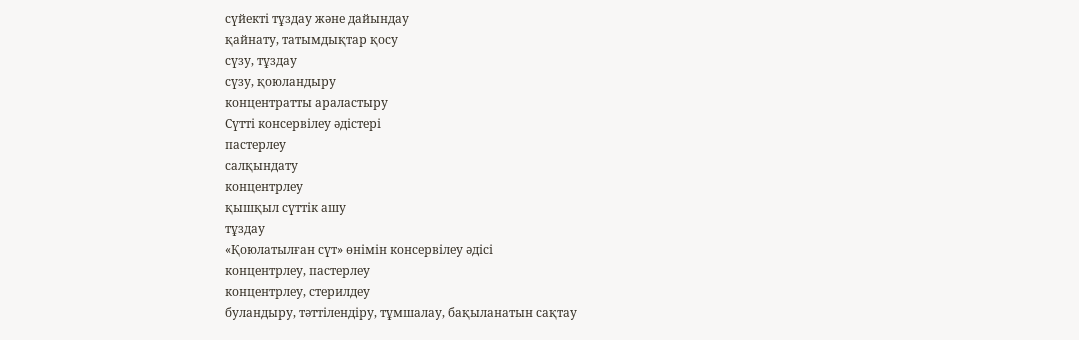сүйекті тұздау және дайындау
қайнату, татымдықтар қосу
сүзу, тұздау
сүзу, қоюландыру
концентратты араластыру
Сүтті консервілеу әдістері
пастерлеу
салқындату
концентрлеу
қышқыл сүттік ашу
тұздау
«Қоюлатылған сүт» өнімін консервілеу әдісі
концентрлеу, пастерлеу
концентрлеу, стерилдеу
буландыру, тәттілендіру, тұмшалау, бақыланатын сақтау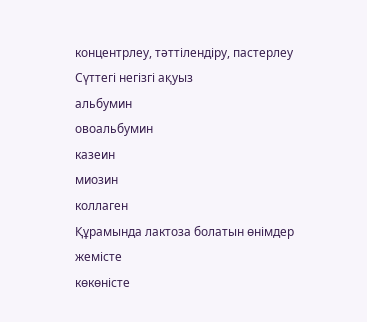концентрлеу, тәттілендіру, пастерлеу
Сүттегі негізгі ақуыз
альбумин
овоальбумин
казеин
миозин
коллаген
Құрамында лактоза болатын өнімдер
жемісте
көкөністе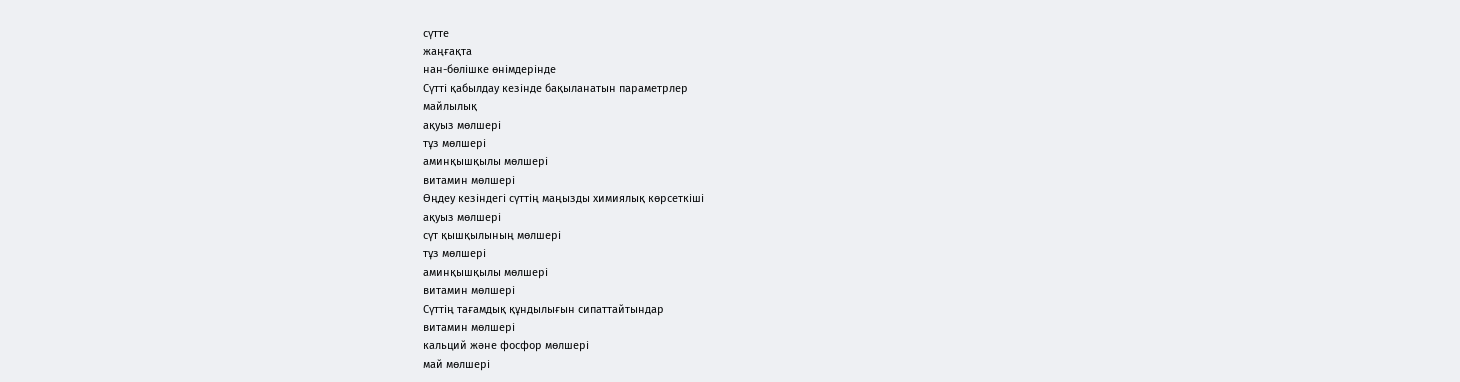сүтте
жаңғақта
нан-бөлішке өнімдерінде
Сүтті қабылдау кезінде бақыланатын параметрлер
майлылық
ақуыз мөлшері
тұз мөлшері
аминқышқылы мөлшері
витамин мөлшері
Өңдеу кезіндегі сүттің маңызды химиялық көрсеткіші
ақуыз мөлшері
сүт қышқылының мөлшері
тұз мөлшері
аминқышқылы мөлшері
витамин мөлшері
Сүттің тағамдық құндылығын сипаттайтындар
витамин мөлшері
кальций және фосфор мөлшері
май мөлшері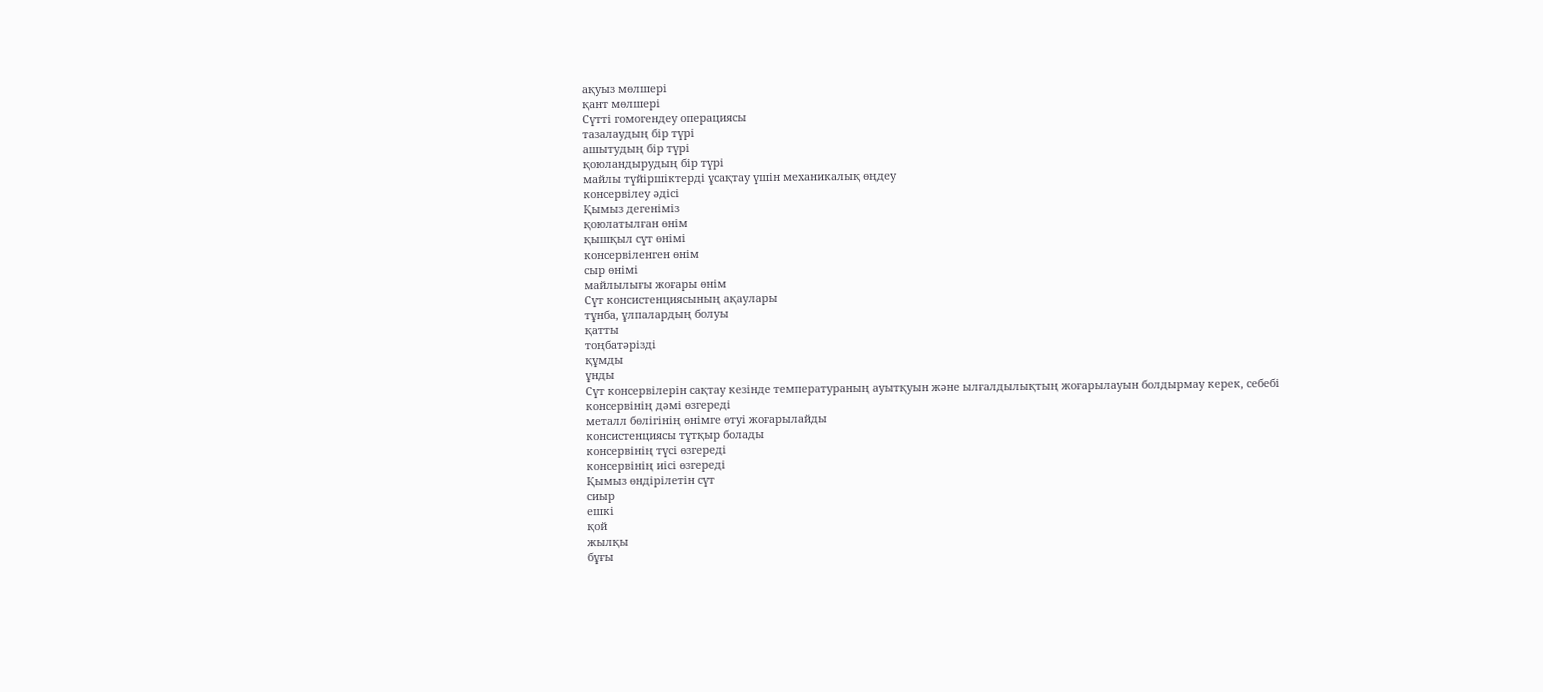ақуыз мөлшері
қант мөлшері
Сүтті гомогендеу операциясы
тазалаудың бір түрі
ашытудың бір түрі
қоюландырудың бір түрі
майлы түйіршіктерді ұсақтау үшін механикалық өңдеу
консервілеу әдісі
Қымыз дегеніміз
қоюлатылған өнім
қышқыл сүт өнімі
консервіленген өнім
сыр өнімі
майлылығы жоғары өнім
Сүт консистенциясының ақаулары
тұнба, ұлпалардың болуы
қатты
тоңбатәрізді
құмды
ұнды
Сүт консервілерін сақтау кезінде температураның ауытқуын және ылғалдылықтың жоғарылауын болдырмау керек, себебі
консервінің дәмі өзгереді
металл бөлігінің өнімге өтуі жоғарылайды
консистенциясы тұтқыр болады
консервінің түсі өзгереді
консервінің иісі өзгереді
Қымыз өндірілетін сүт
сиыр
ешкі
қой
жылқы
бұғы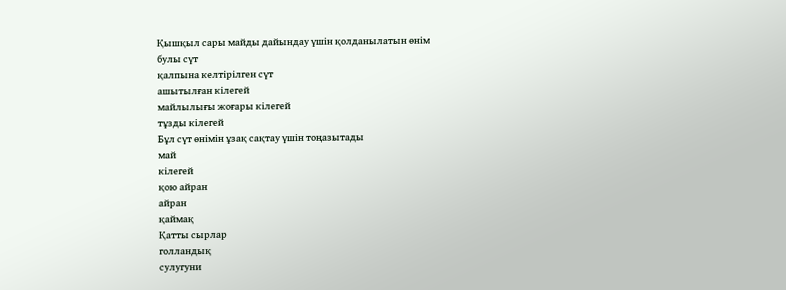Қышқыл сары майды дайындау үшін қолданылатын өнім
булы сүт
қалпына келтірілген сүт
ашытылған кілегей
майлылығы жоғары кілегей
тұзды кілегей
Бұл сүт өнімін ұзақ сақтау үшін тоңазытады
май
кілегей
қою айран
айран
қаймақ
Қатты сырлар
голландық
сулугуни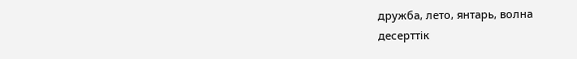дружба, лето, янтарь, волна
десерттік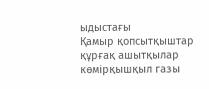ыдыстағы
Қамыр қопсытқыштар
құрғақ ашытқылар
көмірқышқыл газы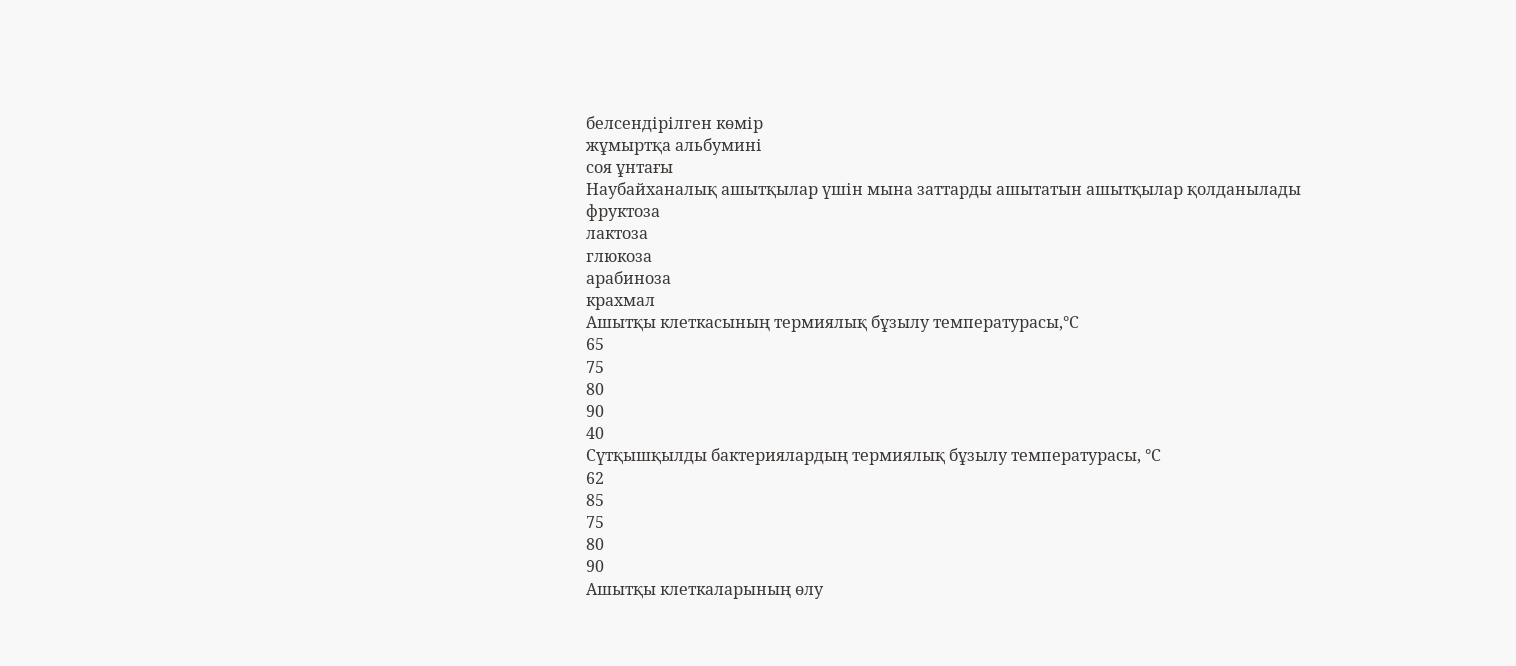белсендірілген көмір
жұмыртқа альбумині
соя ұнтағы
Наубайханалық ашытқылар үшін мына заттарды ашытатын ашытқылар қолданылады
фруктоза
лактоза
глюкоза
арабиноза
крахмал
Ашытқы клеткасының термиялық бұзылу температурасы,°С
65
75
80
90
40
Сүтқышқылды бактериялардың термиялық бұзылу температурасы, °С
62
85
75
80
90
Ашытқы клеткаларының өлу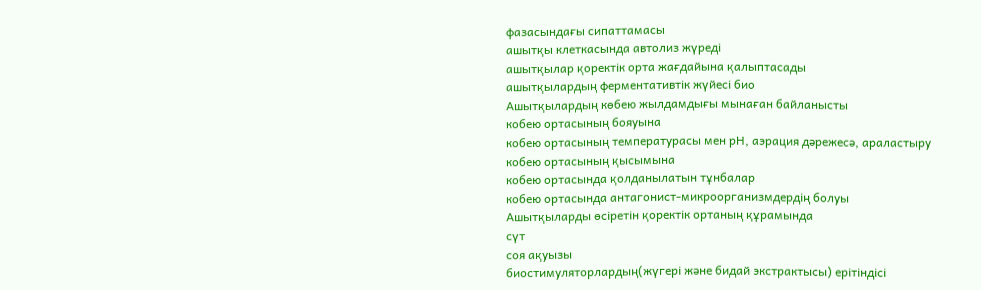фазасындағы сипаттамасы
ашытқы клеткасында автолиз жүреді
ашытқылар қоректік орта жағдайына қалыптасады
ашытқылардың ферментативтік жүйесі био
Ашытқылардың көбею жылдамдығы мынаған байланысты
кобею ортасының бояуына
кобею ортасының температурасы мен рН, аэрация дәрежесә, араластыру
кобею ортасының қысымына
кобею ортасында қолданылатын тұнбалар
кобею ортасында антагонист-микроорганизмдердің болуы
Ашытқыларды өсіретін қоректік ортаның құрамында
сүт
соя ақуызы
биостимуляторлардың(жүгері және бидай экстрактысы) ерітіндісі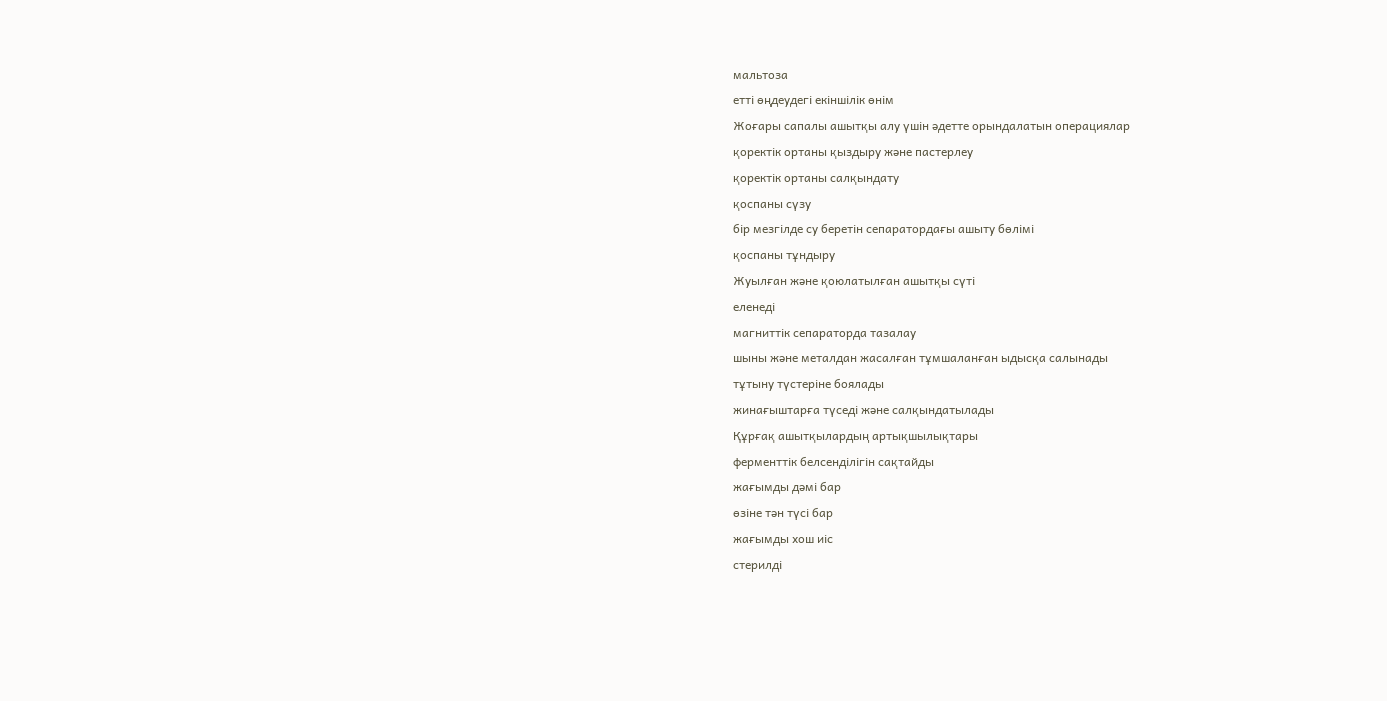мальтоза
етті өңдеудегі екіншілік өнім
Жоғары сапалы ашытқы алу үшін әдетте орындалатын операциялар
қоректік ортаны қыздыру және пастерлеу
қоректік ортаны салқындату
қоспаны сүзу
бір мезгілде су беретін сепаратордағы ашыту бөлімі
қоспаны тұндыру
Жуылған және қоюлатылған ашытқы сүті
еленеді
магниттік сепараторда тазалау
шыны және металдан жасалған тұмшаланған ыдысқа салынады
тұтыну түстеріне боялады
жинағыштарға түседі және салқындатылады
Құрғақ ашытқылардың артықшылықтары
ферменттік белсенділігін сақтайды
жағымды дәмі бар
өзіне тән түсі бар
жағымды хош иіс
стерилді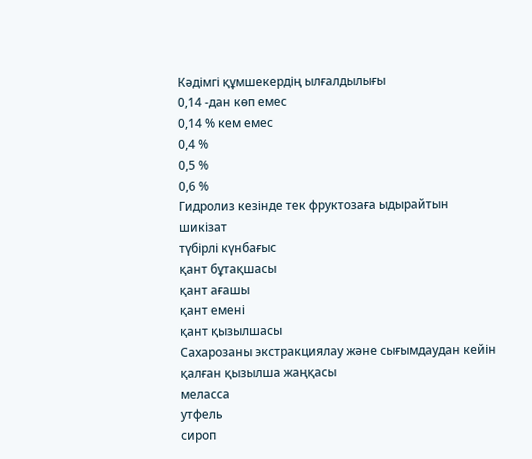Кәдімгі құмшекердің ылғалдылығы
0,14 -дан көп емес
0,14 % кем емес
0,4 %
0,5 %
0,6 %
Гидролиз кезінде тек фруктозаға ыдырайтын шикізат
түбірлі күнбағыс
қант бұтақшасы
қант ағашы
қант емені
қант қызылшасы
Сахарозаны экстракциялау және сығымдаудан кейін қалған қызылша жаңқасы
меласса
утфель
сироп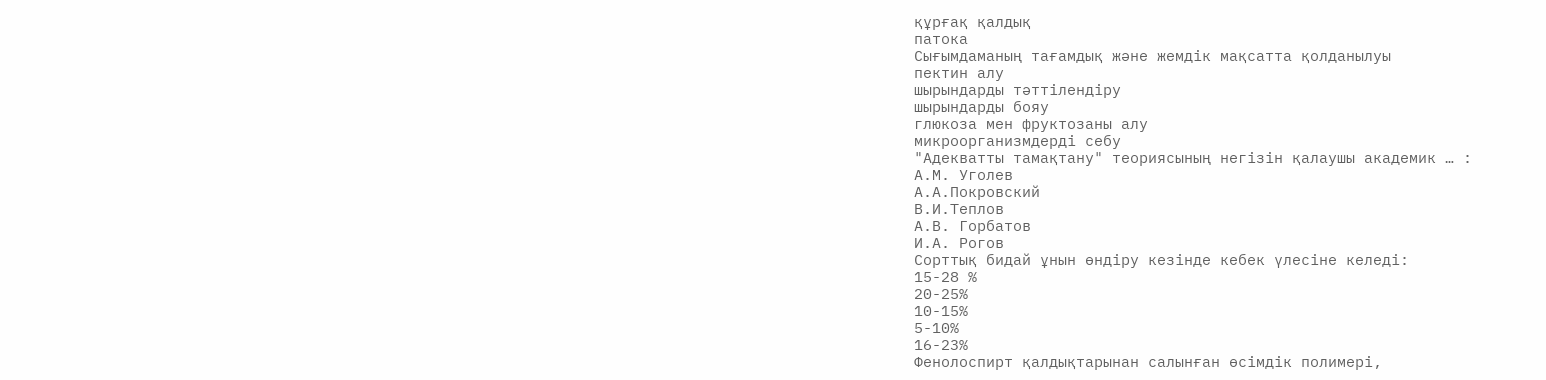құрғақ қалдық
патока
Сығымдаманың тағамдық және жемдік мақсатта қолданылуы
пектин алу
шырындарды тәттілендіру
шырындарды бояу
глюкоза мен фруктозаны алу
микроорганизмдерді себу
"Адекватты тамақтану" теориясының негізін қалаушы академик … :
А.М. Уголев
А.А.Покровский
В.И.Теплов
А.В. Горбатов
И.А. Рогов
Сорттық бидай ұнын өндіру кезінде кебек үлесіне келеді:
15-28 %
20-25%
10-15%
5-10%
16-23%
Фенолоспирт қалдықтарынан салынған өсімдік полимері,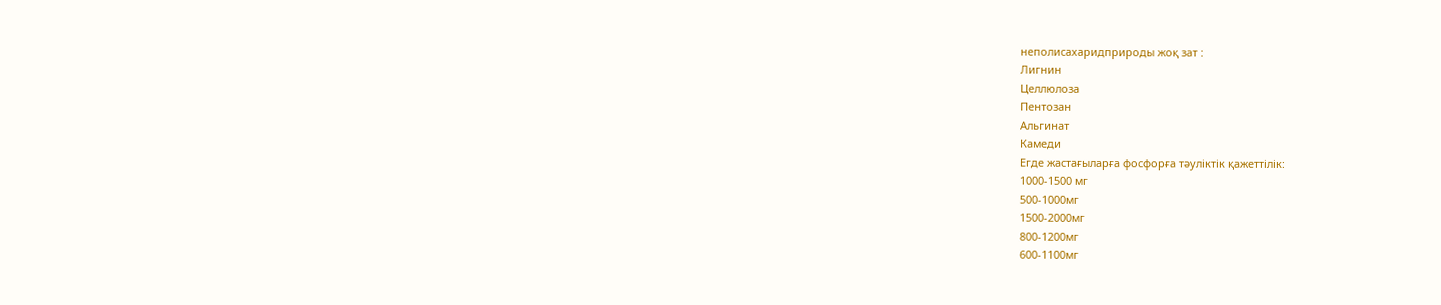неполисахаридприроды жоқ зат :
Лигнин
Целлюлоза
Пентозан
Альгинат
Камеди
Егде жастағыларға фосфорға тәуліктік қажеттілік:
1000-1500 мг
500-1000мг
1500-2000мг
800-1200мг
600-1100мг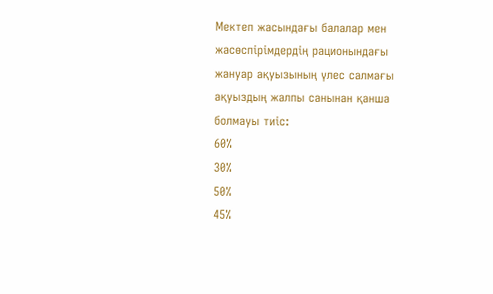Мектеп жасындағы балалар мен жасөспірімдердің рационындағы жануар ақуызының үлес салмағы ақуыздың жалпы санынан қанша болмауы тиіс:
60%
30%
50%
45%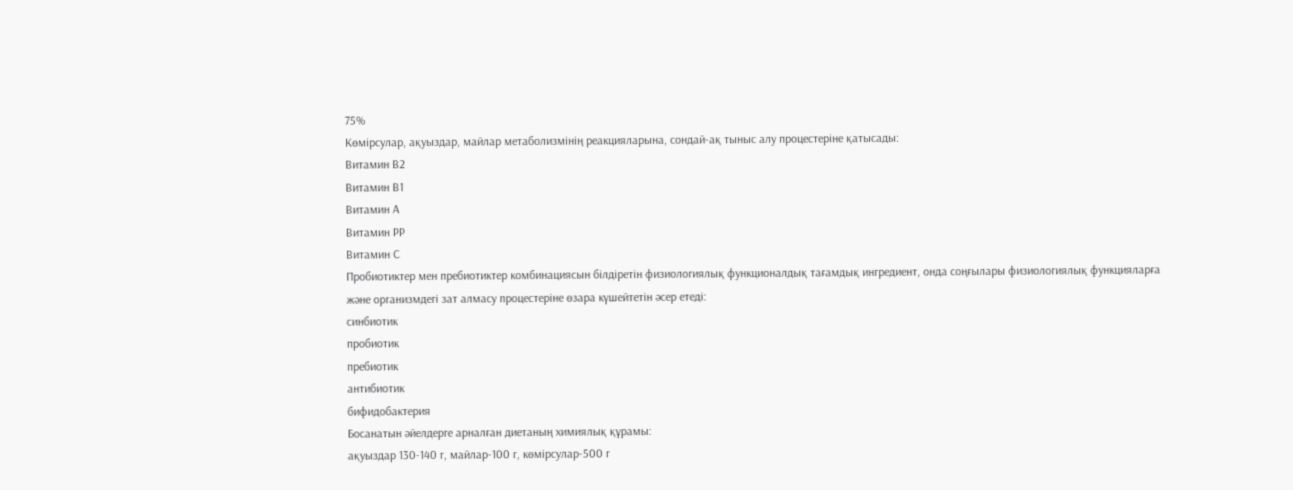75%
Көмірсулар, ақуыздар, майлар метаболизмінің реакцияларына, сондай-ақ тыныс алу процестеріне қатысады:
Витамин В2
Витамин В1
Витамин A
Витамин РР
Витамин С
Пробиотиктер мен пребиотиктер комбинациясын білдіретін физиологиялық функционалдық тағамдық ингредиент, онда соңғылары физиологиялық функцияларға және организмдегі зат алмасу процестеріне өзара күшейтетін әсер етеді:
синбиотик
пробиотик
пребиотик
антибиотик
бифидобактерия
Босанатын әйелдерге арналған диетаның химиялық құрамы:
ақуыздар 130-140 г, майлар-100 г, көмірсулар-500 г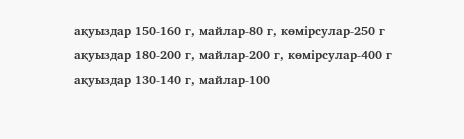ақуыздар 150-160 г, майлар-80 г, көмірсулар-250 г
ақуыздар 180-200 г, майлар-200 г, көмірсулар-400 г
ақуыздар 130-140 г, майлар-100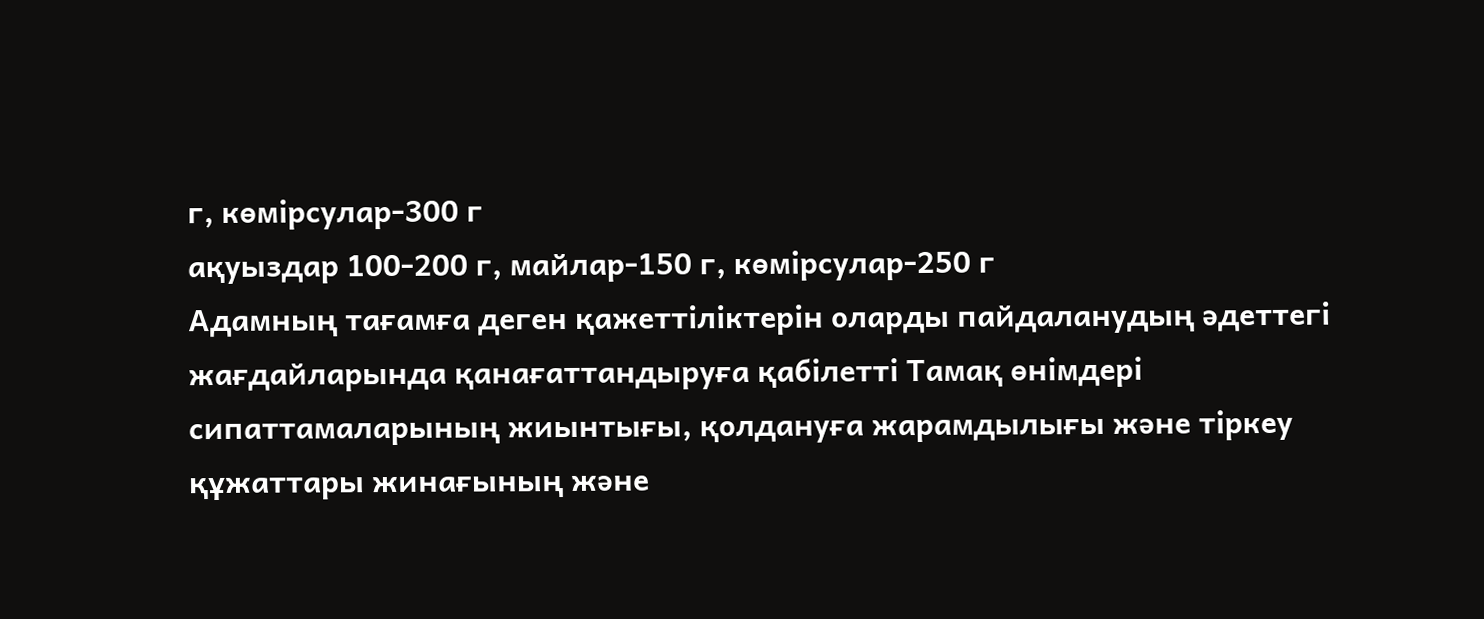г, көмірсулар-300 г
ақуыздар 100-200 г, майлар-150 г, көмірсулар-250 г
Адамның тағамға деген қажеттіліктерін оларды пайдаланудың әдеттегі жағдайларында қанағаттандыруға қабілетті Тамақ өнімдері сипаттамаларының жиынтығы, қолдануға жарамдылығы және тіркеу құжаттары жинағының және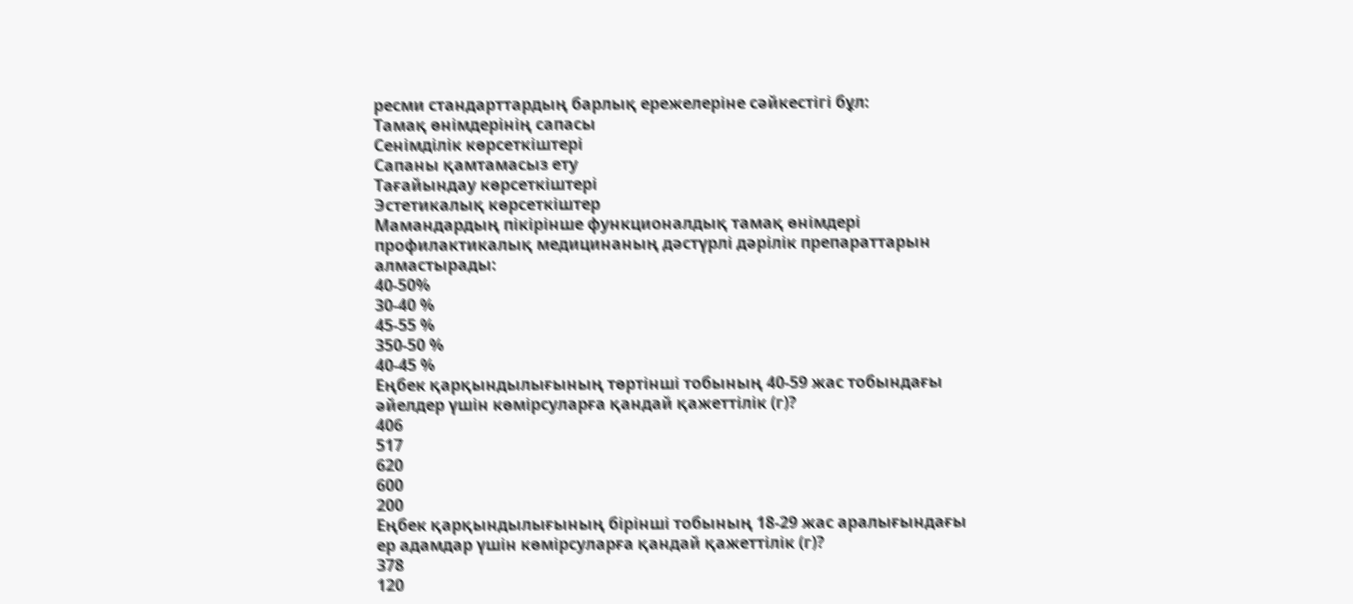ресми стандарттардың барлық ережелеріне сәйкестігі бұл:
Тамақ өнімдерінің сапасы
Сенімділік көрсеткіштері
Сапаны қамтамасыз ету
Тағайындау көрсеткіштері
Эстетикалық көрсеткіштер
Мамандардың пікірінше функционалдық тамақ өнімдері профилактикалық медицинаның дәстүрлі дәрілік препараттарын алмастырады:
40-50%
30-40 %
45-55 %
350-50 %
40-45 %
Еңбек қарқындылығының төртінші тобының 40-59 жас тобындағы әйелдер үшін көмірсуларға қандай қажеттілік (г)?
406
517
620
600
200
Еңбек қарқындылығының бірінші тобының 18-29 жас аралығындағы ер адамдар үшін көмірсуларға қандай қажеттілік (г)?
378
120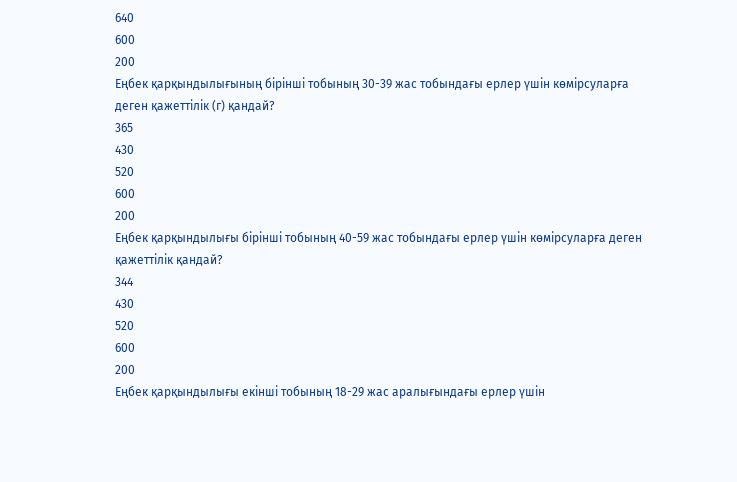640
600
200
Еңбек қарқындылығының бірінші тобының 30-39 жас тобындағы ерлер үшін көмірсуларға деген қажеттілік (г) қандай?
365
430
520
600
200
Еңбек қарқындылығы бірінші тобының 40-59 жас тобындағы ерлер үшін көмірсуларға деген қажеттілік қандай?
344
430
520
600
200
Еңбек қарқындылығы екінші тобының 18-29 жас аралығындағы ерлер үшін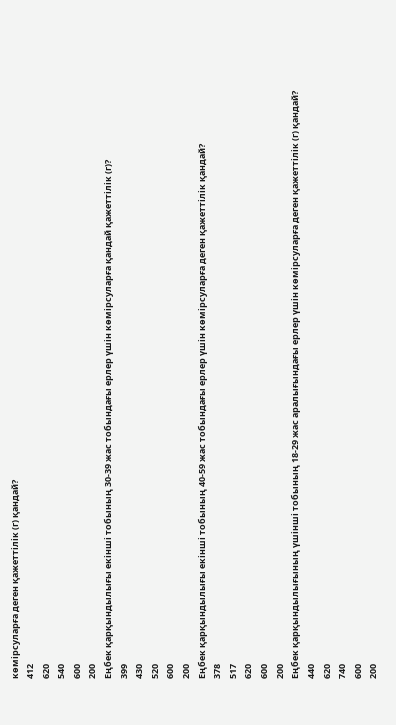көмірсуларға деген қажеттілік (г) қандай?
412
620
540
600
200
Еңбек қарқындылығы екінші тобының 30-39 жас тобындағы ерлер үшін көмірсуларға қандай қажеттілік (г)?
399
430
520
600
200
Еңбек қарқындылығы екінші тобының 40-59 жас тобындағы ерлер үшін көмірсуларға деген қажеттілік қандай?
378
517
620
600
200
Еңбек қарқындылығының үшінші тобының 18-29 жас аралығындағы ерлер үшін көмірсуларға деген қажеттілік (г) қандай?
440
620
740
600
200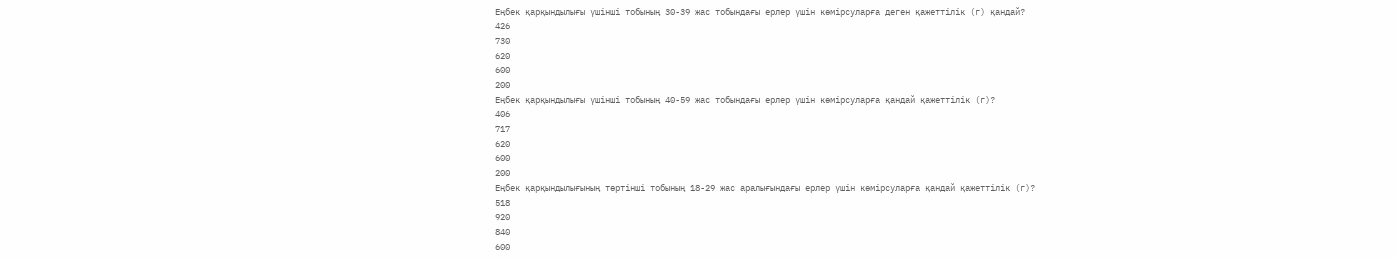Еңбек қарқындылығы үшінші тобының 30-39 жас тобындағы ерлер үшін көмірсуларға деген қажеттілік (г) қандай?
426
730
620
600
200
Еңбек қарқындылығы үшінші тобының 40-59 жас тобындағы ерлер үшін көмірсуларға қандай қажеттілік (г)?
406
717
620
600
200
Еңбек қарқындылығының төртінші тобының 18-29 жас аралығындағы ерлер үшін көмірсуларға қандай қажеттілік (г)?
518
920
840
600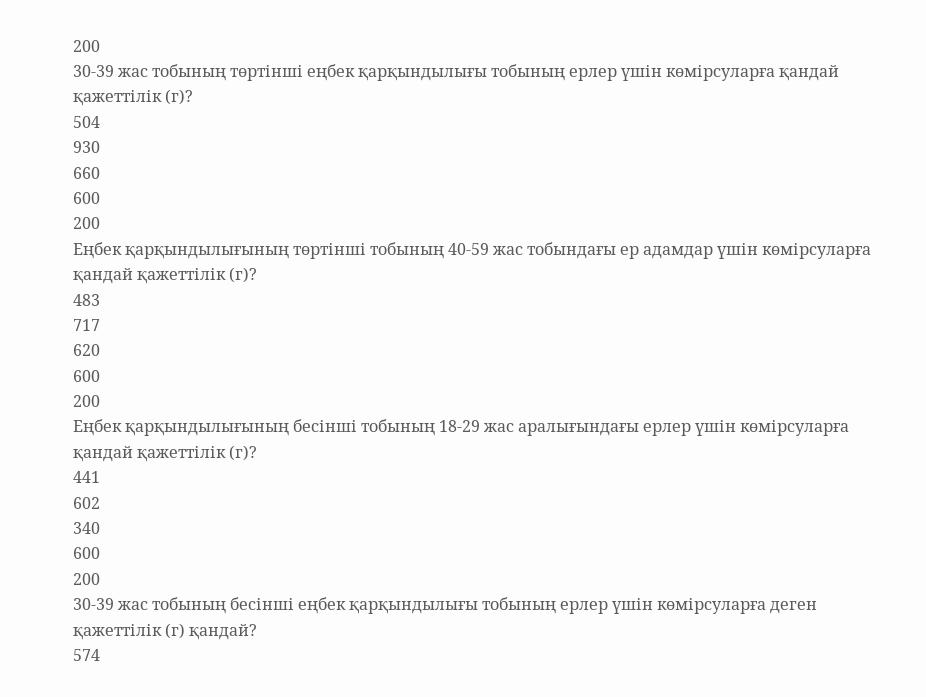200
30-39 жас тобының төртінші еңбек қарқындылығы тобының ерлер үшін көмірсуларға қандай қажеттілік (г)?
504
930
660
600
200
Еңбек қарқындылығының төртінші тобының 40-59 жас тобындағы ер адамдар үшін көмірсуларға қандай қажеттілік (г)?
483
717
620
600
200
Еңбек қарқындылығының бесінші тобының 18-29 жас аралығындағы ерлер үшін көмірсуларға қандай қажеттілік (г)?
441
602
340
600
200
30-39 жас тобының бесінші еңбек қарқындылығы тобының ерлер үшін көмірсуларға деген қажеттілік (г) қандай?
574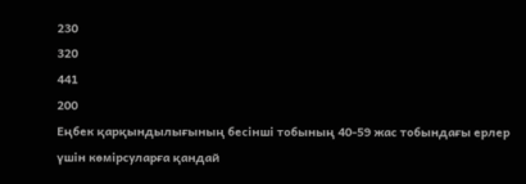230
320
441
200
Еңбек қарқындылығының бесінші тобының 40-59 жас тобындағы ерлер үшін көмірсуларға қандай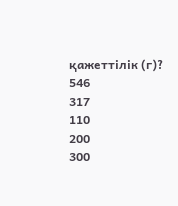қажеттілік (г)?
546
317
110
200
300